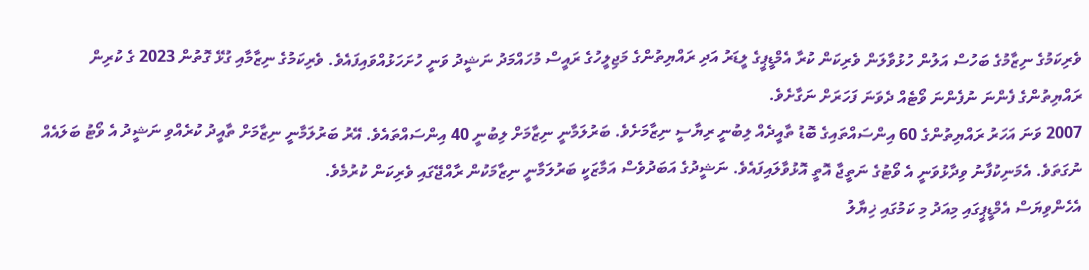ވެރިކަމުގެ ނިޒާމުގެ ބަހުސް އަލުން ހުޅުވާލަން ވެރިކަން ކުރާ އެމްޑީޕީގެ ލީޑަރު އަދި ރައްޔިތުންގެ މަޖިލީހުގެ ރައީސް މުހައްމަދު ނަޝީދު ވަނީ ހުށަހަޅުއްވައިފައެވެ. ވެރިކަމުގެ ނިޒާމާއި ގުޅޭ ގޮތުން 2023 ގެ ކުރިން ރައްޔިތުންގެ ފެންނަ ނުފެންނަ ވޯޓެއް ދެވަނަ ފަހަރަށް ނަގާށެވެ.
2007 ވަނަ އަހަރު ރައްޔިތުންގެ 60 އިންސައްތައިގެ ބޮޑު ތާއީދެއް ލިބުނީ ރިޔާސީ ނިޒާމަށެވެ. ބަރުލަމާނީ ނިޒާމަށް ލިބުނީ 40 އިންސައްތައެވެ. އޭރު ބަރުލަމާނީ ނިޒާމަށް ތާއީދު ކުރެއްވި ނަޝީދު އެ ވޯޓު ބަލައެއް ނުގަތަވެ. އެމަނިކުފާނު ވިދާޅުވަނީ އެ ވޯޓުގެ ނަތީޖާ އޮތީ އޮޅުވާލައިފައެވެ. ނަޝީދުގެ އަބަދުވެސް އަމާޒަކީ ބަރުލަމާނީ ނިޒާމަކުން ރާއްޖޭގައި ވެރިކަން ކުރުމެވެ.
އެހެންވިޔަސް އެމްޑީޕީގައި މިއަދު މި ކަމުގައި ޚިޔާލު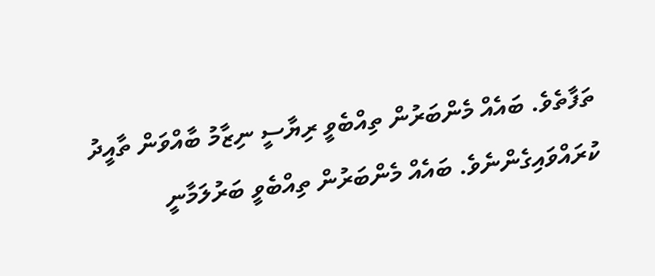ތަފާތެވެ. ބައެއް މެންބަރުން ތިއްބެވީ ރިޔާސީ ނިޒާމު ބާއްވަން ތާއީދު ކުރައްވައިގެންނެވެ. ބައެއް މެންބަރުން ތިއްބެވީ ބަރުލަމާނީ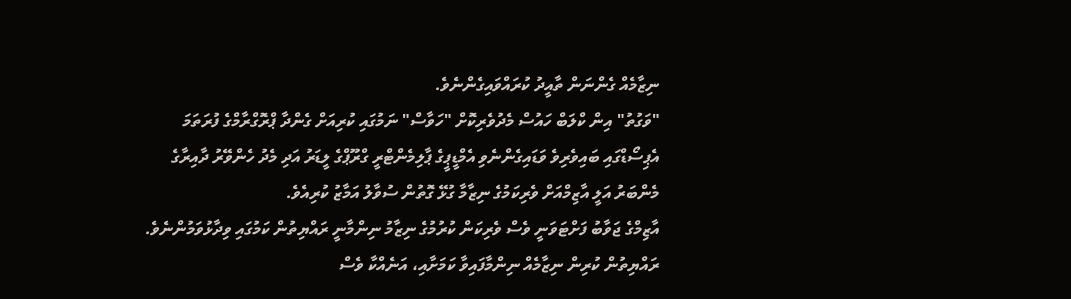ނިޒާމެއް ގެންނަން ތާއީދު ކުރައްވައިގެންނެވެ.
"ވަގުތު" އިން ކްލަބް ހައުސް މެދުވެރިކޮށް "ހަވާސް" ނަމުގައި ކުރިއަށް ގެންދާ ޕްރޮގްރާމްގެ ފުރަތަމަ އެޕިސޯޑްގައި ބައިވެރިވެ ވަޑައިގެންނެވި އެމްޑީޕީގެ ޕާލިމެންޓްރީ ގްރޫޕްގެ ލީޑަރު އަދި މެދު ހެންވޭރު ދާއިރާގެ މެންބަރު އަލީ އާޒިމްއަށް ވެރިކަމުގެ ނިޒާމާ ގުޅޭ ގޮތުން ސުވާލު އަމާޒު ކުރިއެވެ.
އާޒިމްގެ ޖަވާބު ފަށްޓަވަނީ ވެސް ވެރިކަން ކުރުމުގެ ނިޒާމު ނިންމާނީ ރައްޔިތުން ކަމުގައި ވިދާޅުވަމުންނެވެ. ރައްޔިތުން ކުރިން ނިޒާމެއް ނިންމާފައިވާ ކަމަށާއި، އަނެއްކާ ވެސް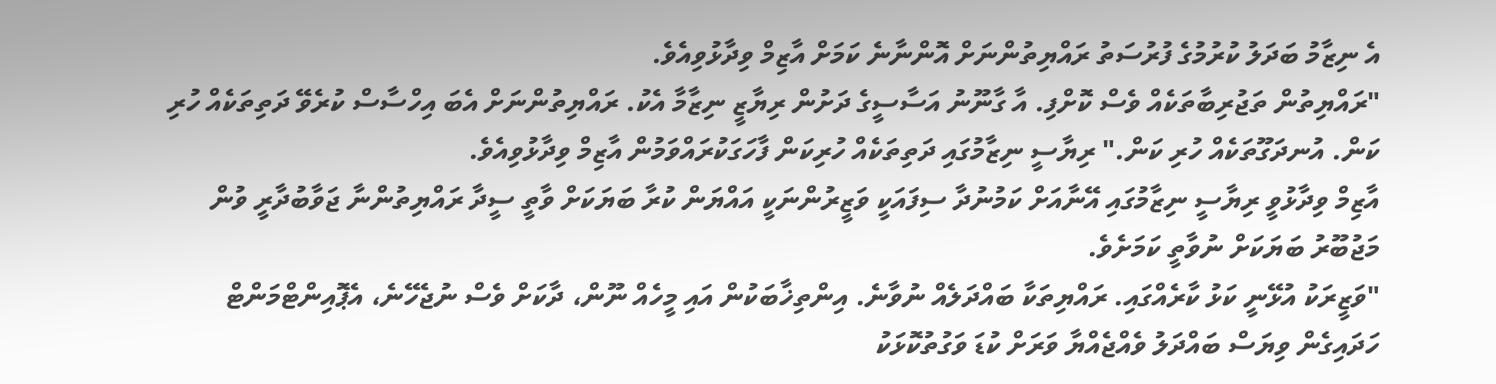އެ ނިޒާމު ބަދަލު ކުރުމުގެ ފުރުސަތު ރައްޔިތުންނަށް އޮންނާނެ ކަމަށް އާޒިމް ވިދާޅުވިއެވެ.
"ރައްޔިތުން ތަޖުރިބާތަކެއް ވެސް ކޮށްފި. އާ ގާނޫނު އަސާސީގެ ދަށުން ރިޔާޒީ ނިޒާމާ އެކު. ރައްޔިތުންނަށް އެބަ އިހްސާސް ކުރެވޭ ދަތިތަކެއް ހުރި ކަން. އުނދަގޫތަކެއް ހުރި ކަން." ރިޔާސީ ނިޒާމުގައި ދަތިތަކެއް ހުރިކަން ފާހަގަކުރައްވަމުން އާޒިމް ވިދާޅުވިއެވެ.
އާޒިމް ވިދާޅުވީ ރިޔާސީ ނިޒާމުގައި އޭނާއަށް ކަމުނުދާ ސިފައަކީ ވަޒީރުންނަކީ އައްޔަން ކުރާ ބަޔަކަށް ވާތީ ސީދާ ރައްޔިތުންނާ ޖަވާބުދާރީ ވުން މަޖުބޫރު ބަޔަކަށް ނުވާތީ ކަމަށެވެ.
"ވަޒީރަކު އުޅޭނީ ކަޅު ކާރެއްގައި. ރައްޔިތަކާ ބައްދަލެއް ނުވާނެ. އިންތިޚާބަކުން އައި މީހެއް ނޫން، ދާކަށް ވެސް ނުޖެހޭނެ، އެޕޮއިންޓްމަންޓް ހަދައިގެން ވިޔަސް ބައްދަލު ވެއްޖެއްޔާ ވަރަށް ކުޑަ ވަގުތުކޮޅަކު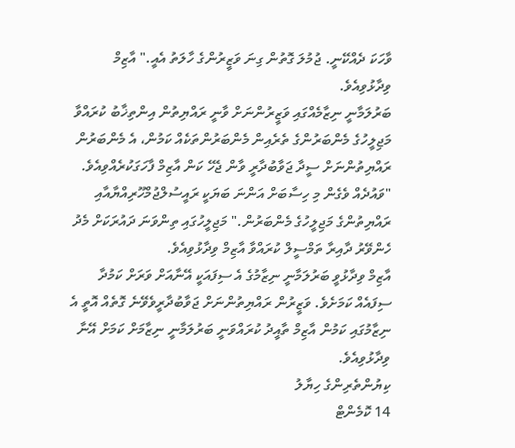ވާހަކަ ދެއްކޭނީ. ޖުމުލަ ގޮތުން ގިނަ ވަޒީރުންގެ ހާލަތު އެއީ." އާޒިމް ވިދާޅުވިއެވެ.
ބަރުލަމާނީ ނިޒާމެއްގައި ވަޒީރުންނަށް ވާނީ ރައްޔިތުން އިންތިޚާބު ކުރައްވާ މަޖިލީހުގެ މެންބަރުންގެ ތެރެއިން މެންބަރުންތަކެއް ކަމުން، އެ މެންބަރުން ރައްޔިތުންނަށް ސީދާ ޖަވާބުދާރީ ވާން ޖެހޭ ކަން އާޒިމް ފާހަގަކުރެއްވިއެވެ.
"ވައުދެއް ވެގެން މި ހިސާބަށް އަންނަ ބަޔަކީ ރައީސުލްޖުމްހޫރިއްޔާއާއި ރައްޔިތުންގެ މަޖިލީހުގެ މެންބަރުން." މަޖިލީހުގައި ތިންވަނަ ދައުރަކަށް މެދު ހެންވޭރު ދާއިރާ ތަމްސީލް ކުރައްވާ އާޒިމް ވިދާޅުވިއެވެ.
އާޒިމް ވިދާޅުވީ ބަރުލަމާނީ ނިޒާމުގެ އެ ސިފައަކީ އޭނާއަށް ވަރަށް ކަމުދާ ސިފައެއް ކަމަށެވެ. ވަޒީރުން ރައްޔިތުންނަށް ޖަވާބުދާރީވެވޭނެ ގޮތެއް އޮތީ އެ ނިޒާމުގައި ކަމުން އާޒިމް ތާއީދު ކުރައްވަނީ ބަރުލަމާނީ ނިޒާމަށް ކަމަށް އޭނާ ވިދާޅުވިއެވެ.
ކިޔުންތެރިންގެ ހިޔާލު
14 ކޮމެންޓް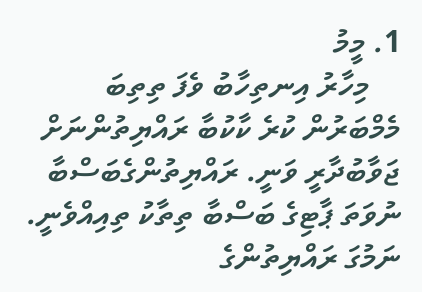1. މީމު
    މިހާރު އިނތިހާބު ވެފަ ތިތިބަ މެމްބަރުން ކުރެ ކާކުބާ ރައްޔިތުންނަށް ޖަވާބުދާރީ ވަނީ. ރައްޔިތުންގެބަސްބާ ނުވަތަ ޕާޓިގެ ބަސްބާ ތިތާކު ތިއިއްވެނީ. ނަމުގަ ރައްޔިތުންގެ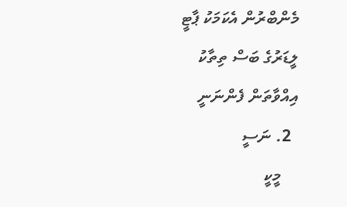މެންބްރުން އެކަމަކު ޕާޓީ ލީޑަރުގެ ބަސް ތިތާކު އިއްވާތަން ފެންނަނީ
  2. ނަސީ
    މީކީ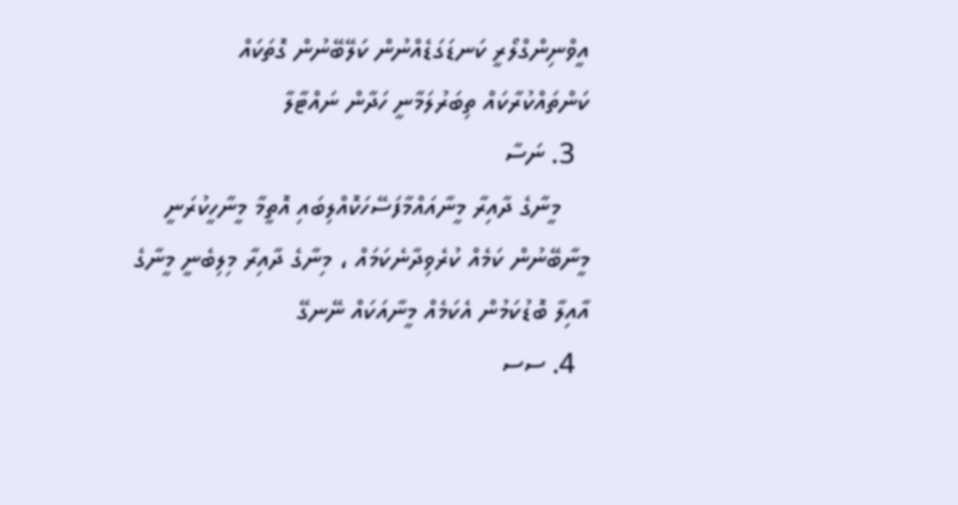އީވްނިންގްލޯރީ ކަނޑަގަޑެއްނުން ކަލޭބޭނުން ގޮތަކައް ކަންތައްކުރާކައް ތިބަރުލަމާނީ ހަދާން ނައްޓާލާ
  3. ނަސާ
    މީނާގެ ދާއިރާ މީނާއައްމާފަސޭހަކޮއްލިބައި އޮތީމާ މީނާހީކުރަނީ މީނާބޭނުން ކަމެއް ކުރެވިދާނެކަމައް ، މިނާގެ ދާއިރާ މިލިބެނީ މީނާގެ އާއިލާ ބޮޑުކަމުން އެކަމެއް މީނާއަކައް ނޭނގޭ
  4. ސސ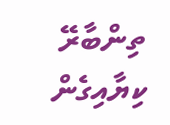ތިންބާރޭ ކިޔާއިގެން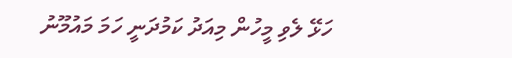ހަޅޭ ލެވި މީހުން މިއަދު ކަމުދަނީ ހަމަ މައުމޫނު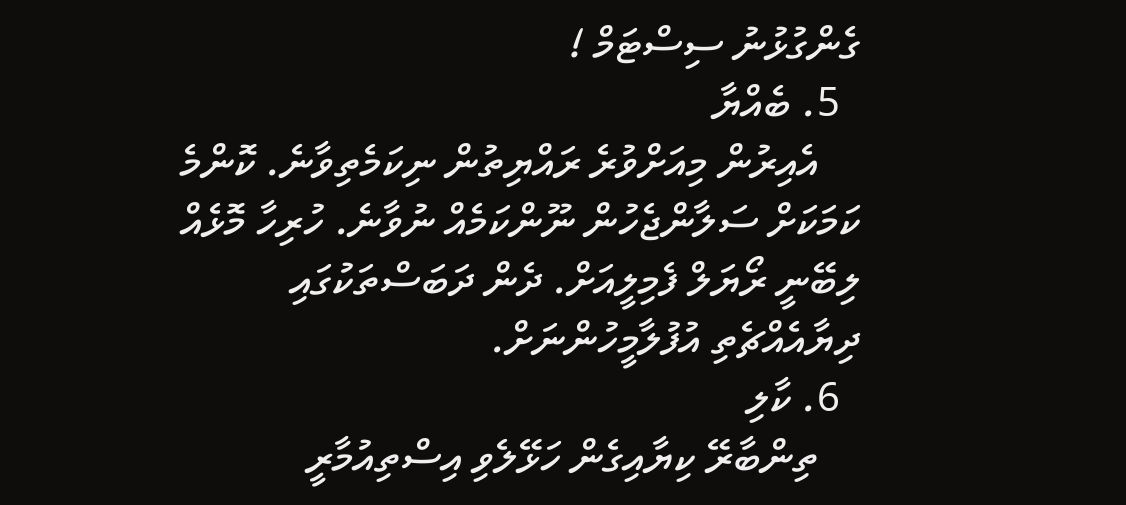ގެންގުޅުނު ސިސްޓަމް !
  5. ބެއްޔާ
    އެއިރުން މިއަށްވުރެ ރައްޔިތުން ނިކަމެތިވާނެ. ކޮންމެ ކަމަކަށް ސަލާންޖެހުން ނޫންކަމެއް ނުވާނެ. ހުރިހާ މޮޅެއް ލިބޭނީ ރޯޔަލް ފެމިލީއަށް. ދެން ދަބަސްތަކުގައި ދިޔާއެއްޗެތި އުފުލާމީހުންނަށް.
  6. ކާލި
    ތިންބާރޭ ކިޔާއިގެން ހަޅޭލެވި އިސްތިއުމާރީ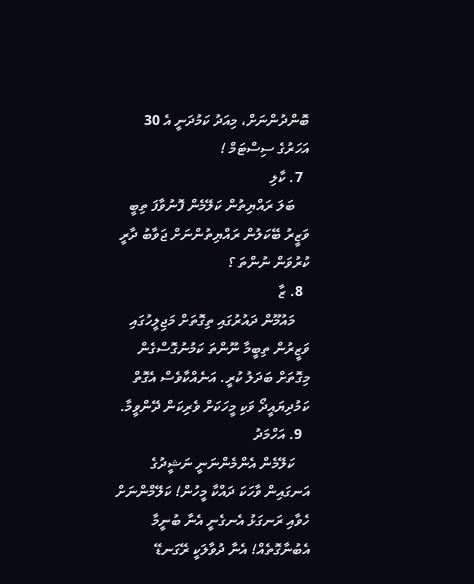ބޮންދުންނަށް، މިއަދު ކަމުދަނީ އެ 30 އަހަރުގެ ސިސްޓަމް !
  7. ކާލި
    ބަލަ ރައްޔިތުން ކަލޭމެން ފޮނުވާފަ ތިބީ ވަޒީރު ބޭކަލުން ރައްޔިތުންނަށް ޖަވާބު ދާރީ ކުރުވަން ނުންތަ ؟
  8. ޒާ
    މައުމޫން ދައުރުގައި ތިގޮތަށް މަޖިލީހުގައި ވަޒީރުން ތިބީމާ ނޫންތަ ކަމުނުގޮސްގެން މިގޮތަށް ބަދަލު ކުރީ. އަނެއްކާވެސް އެގޮތް ކަމުދިޔައީދޯ ވަކި މީހަކަށް ވެރިކަން ދޭންވީމާ.
  9. އަހްމަދު
    ކަލޭމެން އެންމެންނަނީ ނަޝީދުގެ އަނގައިން ވާހަކަ ދައްކާ މީހުން! ކަލޭމްންނަށް ހެވާއި ރަނގަޅު އެނގެނީ އެނާ ބުނީމާ އެބުނާގޮތެއް! އެނާ ދުވާލަކީ ރޭގަނޑޭ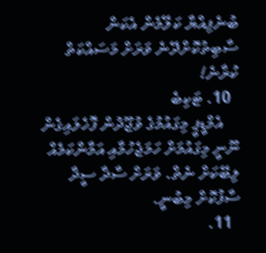ބުނެފިއްޔާ ކަލޭމެން އެކަން ސާބިތުކޮށްދޭނެ ވަރަށް މަސައްކަތް ކުރާނެ!
  10. ޓަކިބެ
    އެމްޑީޕީ މިގައުމުގެ ވުޖޫދުން ފޮހެލައިގެން ނޫނީ މިގައުމަށް ހަމަޖެހުމާއި އަމާންކަމެއް ލިބޭކަށް ނެތް. ވަރަށް ސާދާ ސީދާ ސާފުކޮށް މިބުނީ.
  11.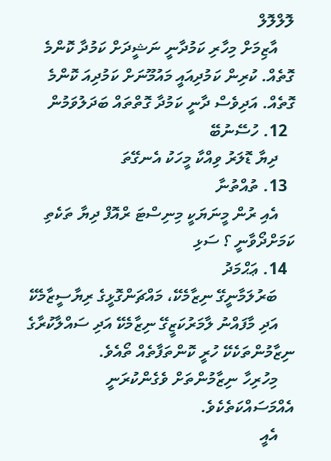ލޮލްލޮލް
    އާޒިމަށް މިހާރި ކަމުދާނީ ނަޝީދަށް ކަމުދާ ކޮންމެ ގޮތެއް. ކުރިން ކަމުދިއައީ މައުމޫނަށް ކަމުދިއަ ކޮންމެ ގޮތެއް. އަދިވެސް ދާނީ ކަމުދާ ގޮތްތައް ބަދަލުވަމުން
  12. ހުސޭނުބޭ
    ދިޔާ ޑޮލަރު ވިއްކާ މީހަކު އެނގޭތަ
  13. ތުއްތުނާ
    އެއި ރުން މީނަޔަކީ މިނިސްޓަ ރްއޮފް ދިޔާ ތަކެތި ކަމަށްދޯވާނީ ؟ ސަޅި
  14. ޢަޙްމަދު
    ބަރުލަމާނީގޭ ނިޒާމެކޭ، މައްޗަންގޮޅީގެ ރިޔާސީޒާމެކޭ
    އަދި މާފައްނު ލާމަރުކަޒީގޭ ނިޒާމެކޭ އަދި ސައްލާކުރާގެ ނިޒާމުންތަކެކޭ ހުރީ ކޮންތަފާތެއް ތޯއެވެ.
    މިހުރިހާ ނިޒާމުންތަށް ވެގެންކުރަނީ އެއްމަސައްކަތެކެވެ.
    އެއީ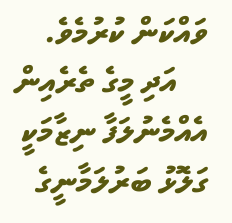ވައްކަން ކުރުމެވެ.
    އަދި މީގެ ތެރެއިން އެއްމެނުލަފާ ނިޒާމަކީ ގަލޮޅު ބަރުލަމާނީގެ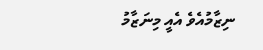ނިޒާމުއެވެ އެއީ މިނަޒާމު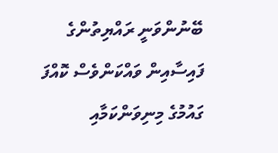ބޭނުންވަނީ ރައްޔިތުންގެ ފައިސާއިން ވައްކަންވެސް ކޮއްފަ ގައުމުގެ މިނިވަންކަމާއި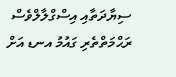ސިޔާދަތާއި އިސްގްލާލްވެސް ރަޙްމަތްތެރި ގައުމު އނޑ އަށް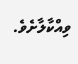ވިއްކާލާށެވެ.